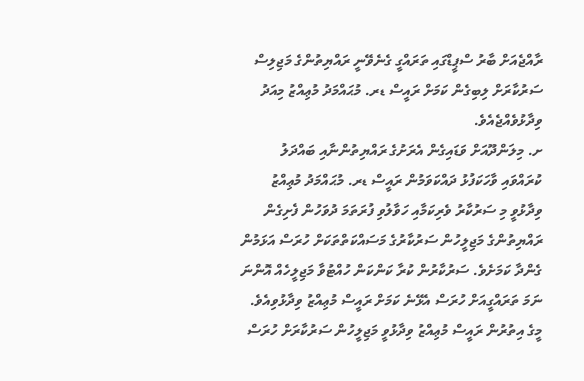ރާއްޖެއަށް ބާރު ސްޕީޑްގައި ތަރައްގީ ގެނެވޭނީ ރައްޔިތުންގެ މަޖިލިސް ސަރުކާރަށް ލިބިގެން ކަމަށް ރައީސް ޑރ. މުޙައްމަދު މުޢިއްޒު މިއަދު ވިދާޅުވެއްޖެއެވެ.
ށ. މިލަންދޫއަށް ވަޑައިގެން އެރަށުގެ ރައްޔިތުންނާއި ބައްދަލު ކުރައްވައި ވާހަކަފުޅު ދައްކަވަމުން ރައީސް ޑރ. މުޙައްމަދު މުޢިއްޒު ވިދާޅުވީ މި ސަރުކާރު ވެރިކަމާއި ހަވާލުވި ފުރަތަމަ ދުވަހުން ފެށިގެން ރައްޔިތުންގެ މަޖިލީހުން ސަރުކާރުގެ މަސައްކަތްތަކަށް ހުރަސް އަޅަމުން ގެންދާ ކަމަށެވެ. ސަރުކާރުން ކުރާ ކަންކަން ހުއްޓުވާ މަޖިލީހެއް އޮންނަ ނަމަ ތަރައްގީއަށް ހުރަސް އެޅޭނެ ކަމަށް ރައީސް މުޢިއްޒު ވިދާޅުވިއެވެ.
މީގެ އިތުރުން ރައީސް މުޢިއްޒު ވިދާޅުވީ މަޖިލީހުން ސަރުކާރަށް ހުރަސް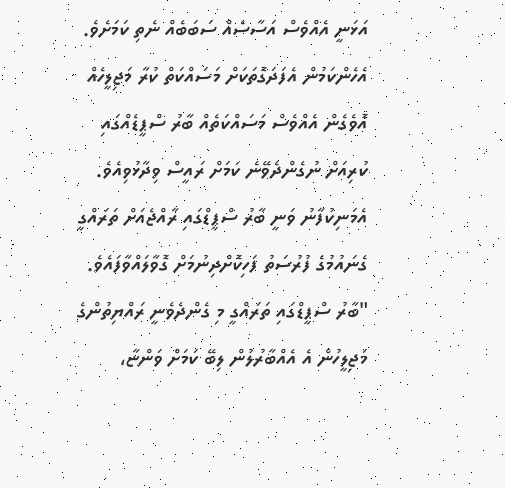އަޅަނީ އެއްވެސް އަސާސެއް ސަބަބެއް ނެތި ކަމަށެވެ. އެހެންކަމުން އެފަދަގޮތަކަށް މަސައްކަތް ކުރާ މަޖިލީހެއް އޮވެގެން އެއްވެސް މަސައްކަތެއް ބާރު ސްޕީޑެއްގައި ކުރިއަށް ނުގެންދެވޭނެ ކަމަށް ރައީސް ވިދާޅުވިއެވެ. އެމަނިކުފާނު ވަނީ ބާރު ސްޕީޑްގައި ރާއްޖެއަށް ތަރައްގީ ގެނައުމުގެ ފުރުސަތު ފަހިކޮށްދިނުމަށް ގޮވާލައްވާފައެވެ.
"ބާރު ސްޕީޑްގައި ތަރައްގީ މި ގެންދެވެނީ ރައްޔިތުންގެ މަޖިލީހުން އެ އެއްބާރުލުން ލިބޭ ކަމަށް ވަންޏާ،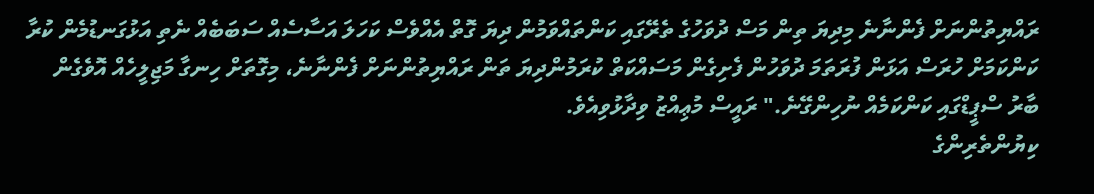ރައްޔިތުންނަށް ފެންނާނެ މިދިޔަ ތިން މަސް ދުވަހުގެ ތެރޭގައި ކަންތައްވަމުން ދިޔަ ގޮތް އެއްވެސް ކަހަލަ އަސާސެއް ސަބަބެއް ނެތި އަޅުގަނޑުމެން ކުރާ ކަންކަމަށް ހުރަސް އަޅަން ފުރަތަމަ ދުވަހުން ފެށިގެން މަސައްކަތް ކުރަމުންދިޔަ ތަން ރައްޔިތުންނަށް ފެންނާނެ، މިގޮތަށް ހިނގާ މަޖިލީހެއް އޮވެގެން ބާރު ސްޕީޑްގައި ކަންކަމެއް ނުހިންގޭނެ." ރައީސް މުޢިއްޒު ވިދާޅުވިއެވެ.
ކިޔުންތެރިންގެ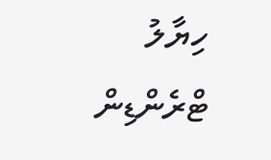ހިޔާލު
ޓްރެންޑިން